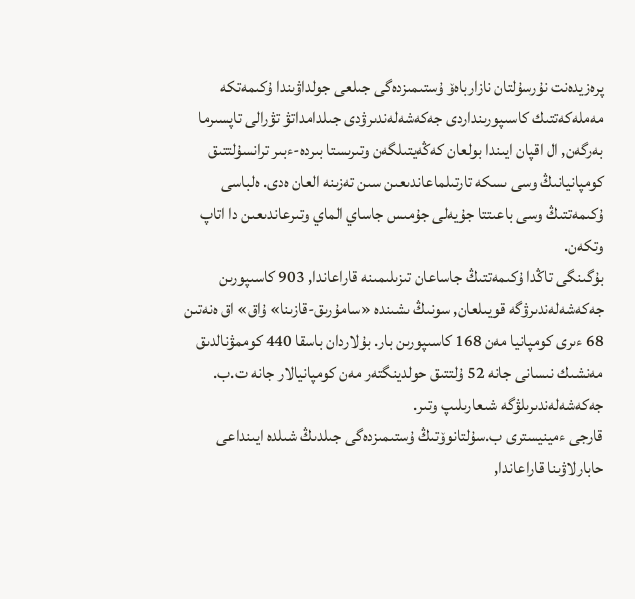پرەزيدەنت نۇرسۇلتان نازارباەۆ ۇستىمىزدەگى جىلعى جولداۋىندا ۇكىمەتكە مەملەكەتتىك كاسىپورىنداردى جەكەشەلەندىرۋدى جىلدامداتۋ تۋرالى تاپسىرما بەرگەن, ال اقپان ايىندا بولعان كەڭەيتىلگەن وتىرىستا بىردە-ءبىر ترانسۇلتتىق كومپانيانىڭ وسى ىسكە تارتىلماعاندىعىن سىن تەزىنە العان ەدى. ەلباسى ۇكىمەتتىڭ وسى باعىتتا جۇيەلى جۇمىس جاساي الماي وتىرعاندىعىن دا اتاپ وتكەن.
بۇگىنگى تاڭدا ۇكىمەتتىڭ جاساعان تىزىلىمىنە قاراعاندا, 903 كاسىپورىن جەكەشەلەندىرۋگە قويىلعان, سونىڭ ىشىندە «سامۇرىق-قازىنا» ۇاق» اق ەنەتىن 68 ءىرى كومپانيا مەن 168 كاسىپورىن بار. بۇلاردان باسقا 440 كوممۋنالدىق مەنشىك نىسانى جانە 52 ۇلتتىق حولدينگتەر مەن كومپانيالار جانە ت.ب. جەكەشەلەندىرىلۋگە شىعارىلىپ وتىر.
قارجى ءمينيسترى ب.سۇلتانوۆتىڭ ۇستىمىزدەگى جىلدىڭ شىلدە ايىنداعى حابارلاۋىنا قاراعاندا,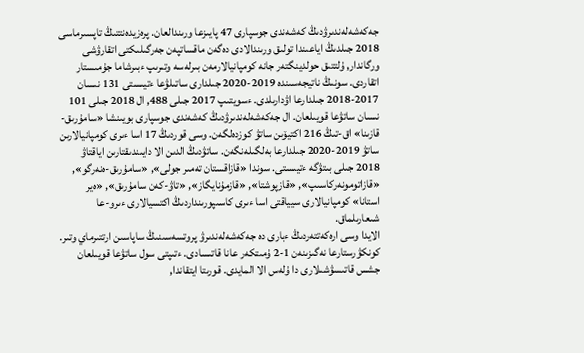جەكەشەلەندىرۋدىڭ كەشەندى جوسپارى 47 پايىزعا ورىندالعان. پرەزيدەنتتىڭ تاپسىرماسى 2018 جىلدىڭ اياعىندا تولىق ورىندالادى دەگەن ماقساتپەن جەرگىلىكتى اتقارۋشى ورگاندار, ۇلتتىق حولدينگتەر جانە كومپانيالارمەن بىرلەسە وتىرىپ ءبىرشاما جۇمىستار اتقاردى. سونىڭ ناتيجەسىندە 2019-2020 جىلدارى ساتىلۋعا ءتيىستى 131 نىسان 2017-2018 جىلدارعا اۋدارىلدى. ءسويتىپ 2017 جىلى 488, ال 2018 جىلى 101 نىسان ساتۋعا قويىلعان. ال جەكەشەلەندىرۋدىڭ كەشەندى جوسپارى بويىنشا «سامۇرىق-قازىنا» اق-تىڭ 216 اكتيۆىن ساتۋ كوزدەلگەن. وسى قوردىڭ 17 اسا ءىرى كومپانيالارىن ساتۋ 2019-2020 جىلدارعا بەلگىلەنگەن. ساتۋدىڭ الدىن الا دايىندىقتارىن اياقتاۋ 2018 جىلى بىتۋگە ءتيىستى. سوندا «قازاقستان تەمىر جولى», «سامۇرىق-ەنەرگو», «قازاتومونەركاسىپ», «قازپوشتا», «قازمۇنايگاز», «تاۋ-كەن سامۇرىق», «ەير استانا» كومپانيالارى سيياقتى اسا ءىرى كاسىپورىنداردىڭ اكتسيالارى ءىرو-عا شىعارىلماق.
الايدا وسى ارەكەتتەردىڭ ءبارى دە جەكەشەلەندىرۋ پروتسەسىنىڭ ساپاسىن ارتتىرماي وتىر. كونكۋرستارعا نەگىزىنەن 1-2 ۇمىتكەر عانا قاتىسادى. ءتىپتى سول ساتۋعا قويىلعان جشس قاتىسۋشىلارى دا ۇلەس الا المايدى. قورىتا ايتقاندا,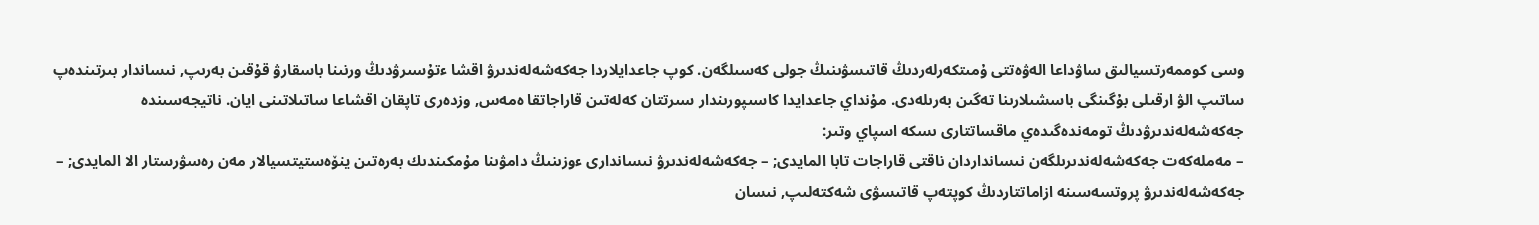وسى كوممەرتسيالىق ساۋداعا الەۋەتتى ۇمىتكەرلەردىڭ قاتىسۋىنىڭ جولى كەسىلگەن. كوپ جاعدايلاردا جەكەشەلەندىرۋ اقشا ءتۇسىرۋدىڭ ورنىنا باسقارۋ قۇقىن بەرىپ, نىساندار بىرتىندەپ ساتىپ الۋ ارقىلى بۇگىنگى باسشىلارىنا تەگىن بەرىلەدى. مۇنداي جاعدايدا كاسىپورىندار سىرتتان كەلەتىن قاراجاتقا ەمەس, وزدەرى تاپقان اقشاعا ساتىلاتىنى ايان. ناتيجەسىندە جەكەشەلەندىرۋدىڭ تومەندەگىدەي ماقساتتارى ىسكە اسپاي وتىر:
– مەملەكەت جەكەشەلەندىرىلگەن نىسانداردان ناقتى قاراجات تابا المايدى; – جەكەشەلەندىرۋ نىساندارى ءوزىنىڭ دامۋىنا مۇمكىندىك بەرەتىن ينۆەستيتسيالار مەن رەسۋرستار الا المايدى; – جەكەشەلەندىرۋ پروتسەسىنە ازاماتتاردىڭ كوپتەپ قاتىسۋى شەكتەلىپ, نىسان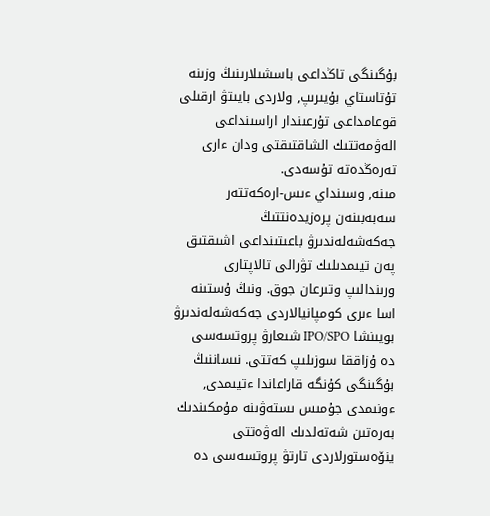بۇگىنگى تاڭداعى باسشىلارىنىڭ وزىنە تۇتاستاي بۇيىرىپ, ولاردى بايىتۋ ارقىلى قوعامداعى تۇرعىندار اراسىنداعى الەۋمەتتىك الشاقتىقتى ودان ءارى تەرەڭدەتە تۇسەدى.
مىنە, وسىنداي ءىس-ارەكەتتەر سەبەبىنەن پرەزيدەنتتىڭ جەكەشەلەندىرۋ باعىتىنداعى اشىقتىق پەن تيىمدىلىك تۋرالى تالاپتارى ورىندالىپ وتىرعان جوق. ونىڭ ۇستىنە اسا ءىرى كومپانيالاردى جەكەشەلەندىرۋ بويىنشا IPO/SPO شىعارۋ پروتسەسى دە ۇزاققا سوزىلىپ كەتتى. نىساننىڭ بۇگىنگى كۇنگە قاراعاندا ءتيىمدى, ءونىمدى جۇمىس ىستەۋىنە مۇمكىندىك بەرەتىن شەتەلدىك الەۋەتتى ينۆەستورلاردى تارتۋ پروتسەسى دە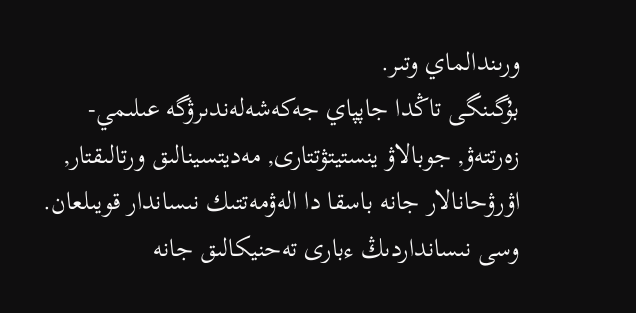ورىندالماي وتىر.
بۇگىنگى تاڭدا جاپپاي جەكەشەلەندىرۋگە عىلىمي-زەرتتەۋ, جوبالاۋ ينستيتۋتتارى, مەديتسينالىق ورتالىقتار, اۋرۋحانالار جانە باسقا دا الەۋمەتتىك نىساندار قويىلعان. وسى نىسانداردىڭ ءبارى تەحنيكالىق جانە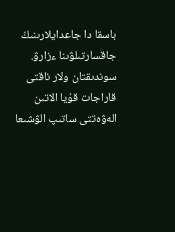باسقا دا جاعدايلارىنىڭ جاقسارتىلۋىنا ءزارۋ. سوندىقتان ولار ناقتى قاراجات قۇيا الاتىن الەۋەتتى ساتىپ الۋشىعا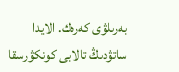بەرىلۋى كەرەك. الايدا ساتۋدىڭ تالابى كونكۋرسقا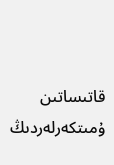قاتىساتىن ۇمىتكەرلەردىڭ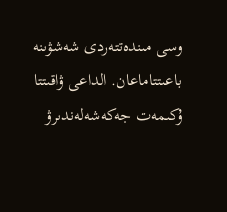وسى مىندەتتەردى شەشۋىنە باعىتتاماعان. الداعى ۋاقىتتا ۇكىمەت جەكەشەلەندىرۋ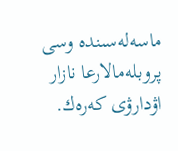ماسەلەسىندە وسى پروبلەمالارعا نازار اۋدارۋى كەرەك.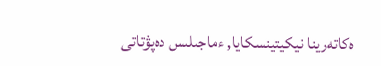ەكاتەرينا نيكيتينسكايا, ءماجىلىس دەپۋتاتى